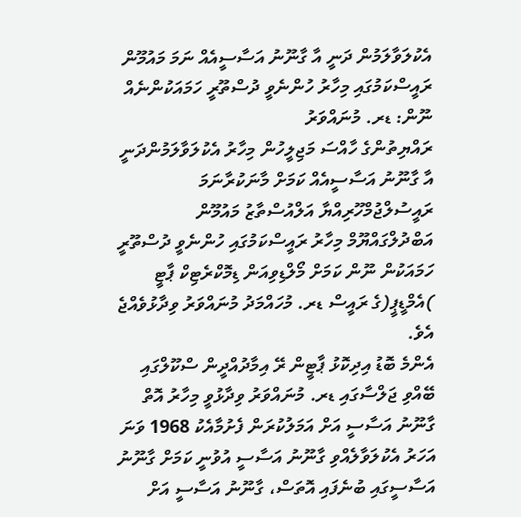އެކުލަވާލަމުން ދަނީ އާ ގާނޫނު އަސާސީއެއް ނަމަ މައުމޫން ރައީސްކަމުގައި މިހާރު ހުންނެވީ ދުސްތޫރީ ހަމައަކުންނެއް ނޫން: ޑރ. މުނައްވަރު
ރައްޔިތުންގެ ހާއްސަ މަޖިލީހުން މިހާރު އެކުލަވާލަމުންދަނީ އާ ގާނޫނު އަސާސީއެއް ކަމަށް މާނަކުރާނަމަ ރައީސުލްޖުމްހޫރިއްޔާ އަލްއުސްތާޒު މައުމޫން އަބްދުލްގައްޔޫމް މިހާރު ރައީސްކަމުގައި ހުންނެވީ ދުސްތޫރީ ހަމައަކުން ނޫން ކަމަށް މޯލްޑިވިއަން ޑިމޮކްރެޓިކް ޕާޓީ )އެމްޑީޕީ(ގެ ރައީސް ޑރ. މުހައްމަދު މުނައްވަރު ވިދާޅުވެއްޖެ އެވެ.
އެންމެ ބޮޑު އިދިކޮޅު ޕާޓީން ރޭ އިމާދުއްދީން ސްކޫލްގައި ބޭއްވި ޖަލްސާގައި ޑރ. މުނައްވަރު ވިދާޅުވީ މިހާރު އޮތް ގާނޫނު އަސާސީ އަށް އަމަލުކުރަން ފެށުމާއެކު 1968 ވަނަ އަހަރު އެކުލަވާލެއްވި ގާނޫނު އަސާސީ އުވުނީ ކަމަށް ގާނޫނު އަސާސީގައި ބުނެފައި އޮތަސް، ގާނޫނު އަސާސީ އަށް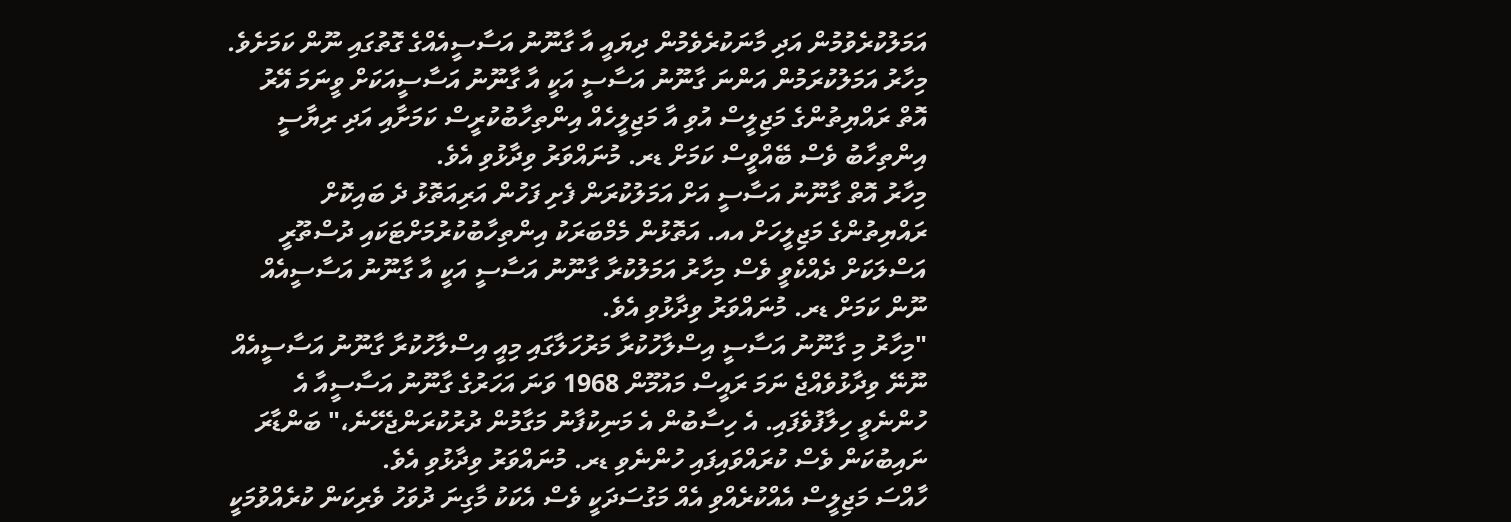އަމަލުކުރެވުމުން އަދި މާނަކުރެވެމުން ދިޔައީ އާ ގާނޫނު އަސާސީއެއްގެ ގޮތުގައި ނޫން ކަމަށެވެ.
މިހާރު އަމަލުކުރަމުން އަންނަ ގާނޫނު އަސާސީ އަކީ އާ ގާނޫނު އަސާސީއަކަށް ވީނަމަ އޭރު އޮތް ރައްޔިތުންގެ މަޖިލީސް އުވި އާ މަޖިލީހެއް އިންތިހާބުކުރީސް ކަމަށާއި އަދި ރިޔާސީ އިންތިހާބު ވެސް ބޭއްވީސް ކަމަށް ޑރ. މުނައްވަރު ވިދާޅުވި އެވެ.
މިހާރު އޮތް ގާނޫނު އަސާސީ އަށް އަމަލުކުރަން ފެށި ފަހުން އަރިއަތޮޅު ދެ ބައިކޮށް ރައްޔިތުންގެ މަޖިލީހަށް އއ. އަތޮޅުން މެމްބަރަކު އިންތިހާބުކުރުމަށްޓަކައި ދުސްތޫރީ އަސްލަކަށް ދެއްކެވީ ވެސް މިހާރު އަމަލުކުރާ ގާނޫނު އަސާސީ އަކީ އާ ގާނޫނު އަސާސީއެއް ނޫން ކަމަށް ޑރ. މުނައްވަރު ވިދާޅުވި އެވެ.
"މިހާރު މި ގާނޫނު އަސާސީ އިސްލާހުކުރާ މަރުހަލާގައި މިއީ އިސްލާހުކުރާ ގާނޫނު އަސާސީއެއް ނޫނޭ ވިދާޅުވެއްޖެ ނަމަ ރައީސް މައުމޫން 1968 ވަނަ އަހަރުގެ ގާނޫނު އަސާސީއާ އެ ހުންނެވީ ހިލާފުވެފައި. އެ ހިސާބުން އެ މަނިކުފާނު މަގާމުން ދުރުކުރަންޖެހޭނެ،" ބަންޑާރަ ނައިބުކަން ވެސް ކުރައްވައިފައި ހުންނެވި ޑރ. މުނައްވަރު ވިދާޅުވި އެވެ.
ހާއްސަ މަޖިލީސް އެއްކުރެއްވި އެއް މަގުސަދަކީ ވެސް އެކަކު މާގިނަ ދުވަހު ވެރިކަން ކުރެއްވުމަކީ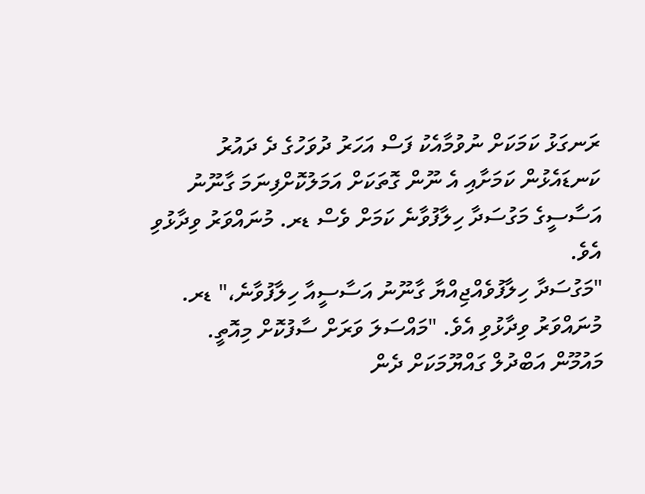ރަނގަޅު ކަމަކަށް ނުވުމާއެކު ފަސް އަހަރު ދުވަހުގެ ދެ ދައުރު ކަނޑައެޅުން ކަމަށާއި އެ ނޫން ގޮތަކަށް އަމަލުކޮށްފިނަމަ ގާނޫނު އަސާސީގެ މަގުސަދާ ހިލާފުވާނެ ކަމަށް ވެސް ޑރ. މުނައްވަރު ވިދާޅުވި އެވެ.
"މަގުސަދާ ހިލާފުވެއްޖިއްޔާ ގާނޫނު އަސާސީއާ ހިލާފުވާނެ،" ޑރ. މުނައްވަރު ވިދާޅުވި އެވެ. "މައްސަލަ ވަރަށް ސާފުކޮށް މިއޮތީ. މައުމޫން އަބްދުލް ގައްޔޫމަކަށް ދެން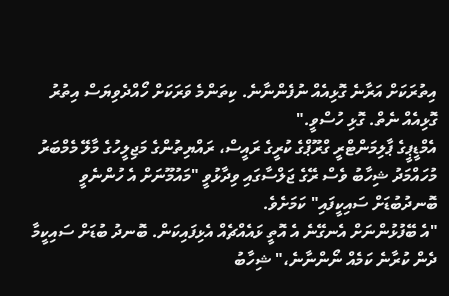އިތުރަކަށް އަރާނެ ގޮޅިއެއް ނުފެންނާނެ. ކިތަންމެ ވަރަކަށް ހޯއްދެވިޔަސް އިތުރު ގޮޅިއެއް ނެތް. ގޮޅި ހުސްވީ."
އެމްޑީޕީގެ ޕާލިމަންޓްރީ ގްރޫޕްގެ ކުރީގެ ރައީސް، ރައްޔިތުންގެ މަޖިލީހުގެ މާލޭ މެމްބަރު މުހައްމަދު ޝިހާބު ވެސް ރޭގެ ޖަލްސާގައި ވިދާޅުވީ "މައުމޫނަށް އެ ހުންނެވީ ބޮނދުބުޑަށް ސައިކީފައި" ކަމަށެވެ.
"އެ ބޭފުޅުންނަށް އެނގޭނެ އެ އޮތީ ޅައެއްޗެއް އެޅިފައިކަން. ބޮނދު ބުޑަށް ސައިކީމާ ދެން ކުރާނެ ކަމެއް ނޯންނާނެ،" ޝިހާބު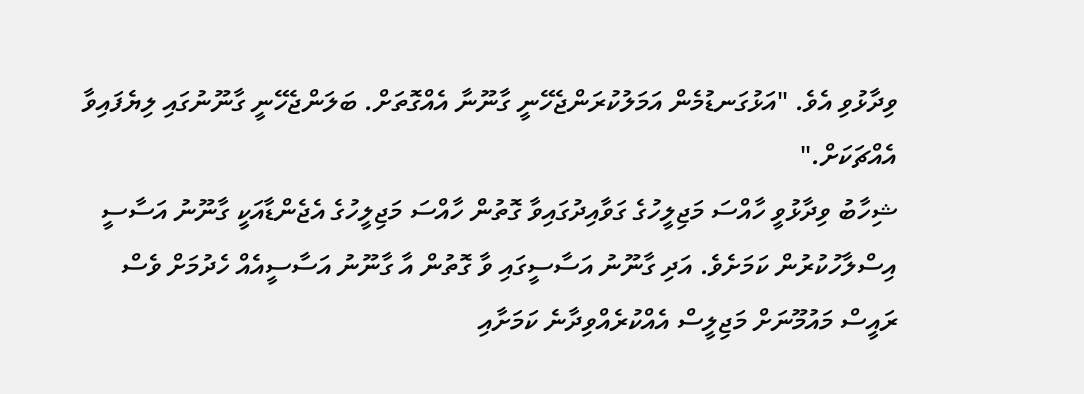ވިދާޅުވި އެވެ. "އަޅުގަނޑުމެން އަމަލުކުރަންޖެހޭނީ ގާނޫނާ އެއްގޮތަށް. ބަލަންޖެހޭނީ ގާނޫނުގައި ލިޔެފައިވާ އެއްޗަކަށް."
ޝިހާބު ވިދާޅުވީ ހާއްސަ މަޖިލީހުގެ ގަވާއިދުގައިވާ ގޮތުން ހާއްސަ މަޖިލީހުގެ އެޖެންޑާއަކީ ގާނޫނު އަސާސީ އިސްލާހުކުރުން ކަމަށެވެ. އަދި ގާނޫނު އަސާސީގައި ވާ ގޮތުން އާ ގާނޫނު އަސާސީއެއް ހެދުމަށް ވެސް ރައީސް މައުމޫނަށް މަޖިލީސް އެއްކުރެއްވިދާނެ ކަމަށާއި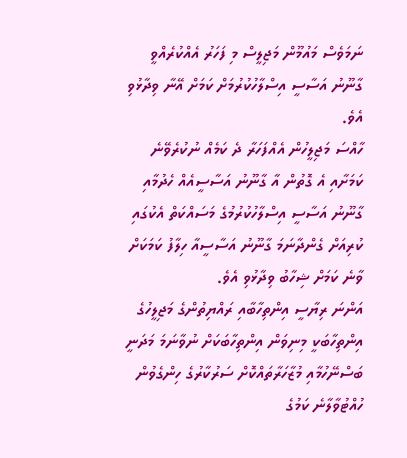ނަމަވެސް މައުމޫން މަޖިލީސް މި ފަހަރު އެއްކުރެއްވީ ގާނޫނު އަސާސީ އިސްލާހުކުރުމަށް ކަމަށް އޭނާ ވިދާޅުވި އެވެ.
ހާއްސަ މަޖިލީހުން އެއްފަހަރާ ދެ ކަމެއް ނުކުރެވޭނެ ކަމަށާއި އެ ގޮތުން އާ ގާނޫނު އަސާސީއެއް ހެދުމާއި ގާނޫނު އަސާސީ އިސްލާހުކުރުމުގެ މަސައްކަތް އެކުގައި ކުރިއަށް ގެންދާނަމަ ގާނޫނު އަސާސީއާ ހިލާފު ކަމަކަށް ވާނެ ކަމަށް ޝިހާބު ވިދާޅުވި އެވެ.
އަންނަ ރިޔާސީ އިންތިހާބާއި ރައްޔިތުންގެ މަޖިލީހުގެ އިންތިހާބަކީ މިނިވަން އިންތިހާބަކަށް ނުވާނަމަ މަދަނީ ބަސްނޭހުމާއި މުޒާހަރާތައްކޮށް ސަރުކާރުގެ ހިންގެވުން ހުއްޓުވާލާނެ ކަމުގެ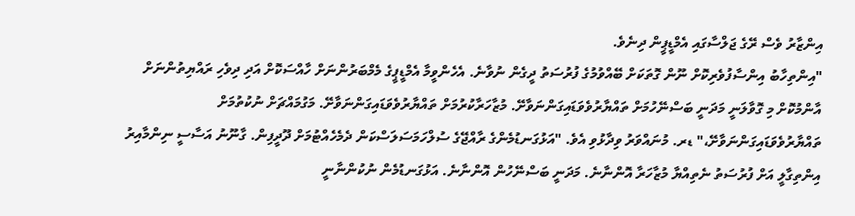އިންޒާރު ވެސް ރޭގެ ޖަލްސާގައި އެމްޑީޕީން ދިނެވެ.
"އިންތިހާބު އިންސާފުވެރިކޮށް ނޫން ގޮތަކަށް ބޭއްވުމުގެ ފުރުސަތު ދީގެން ނުވާނެ. އެހެންވީމާ އެމްޑީޕީގެ މެމްބަރުންނަށް ހާއްސަކޮށް އަދި ދިވެހި ރައްޔިތުންނަށް އާންމުކޮށް މި ގޮވާލަނީ މަދަނީ ބަސްނޭހުމަށް ތައްޔާރުވެވަޑައިގަންނަވާށޭ. މުޒާހަރާކުރުމަށް ތައްޔާރުވެވަޑައިގަންނަވާށޭ. މަގުމައްޗަށް ނުކުތުމަށް ތައްޔާރުވެވަޑައިގަންނަވާށޭ،" ޑރ. މުނައްވަރު ވިދާޅުވި އެވެ. "އަޅުގަނޑުމެންގެ ރާއްޖޭގެ ސުލްހަމަސަލަސްކަން ދެމެހެއްޓުމަށް ދޫދީފިން. ގާނޫނު އަސާސީ ނިންމާއިރު އިންތިގާލީ އަށް ފުރުސަތު ނެތިއްޔާ މުޒާހަރާ އޮންނާނެ. މަދަނީ ބަސްނޭހުން އޮންނާނެ. އަޅުގަނޑުމެން ނުކުންނާނީ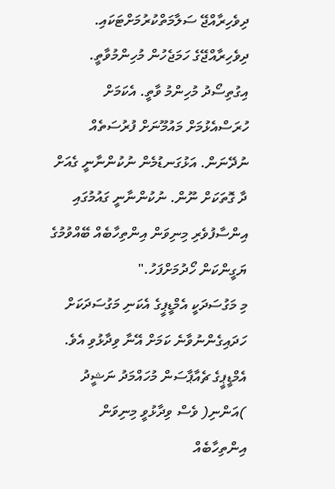ދިވެހިރާއްޖޭ ސަލާމަތްކުރުމަށްޓަކައި. ދިވެހިރާއްޖޭގެ ހަމަޖެހުން މުހިންމުވާތީ. އިގުތިސޯދު މުހިންމު ވާތީ. އެކަމަށް ހުރަސްއެޅުމަށް މައުމޫނަށް ފުރުސަތެއް ނުދޭނަން. އަޅުގަނޑުމެން ނުކުންނާނީ ގެއަށް ދާ ގޮތަކަށް ނޫން. ނުކުންނާނީ ގައުމުގައި އިންސާފުވެރި މިނިވަން އިންތިހާބެއް ބޭއްވުމުގެ ޔަގީންކަން ހޯދުމަށްފަހު."
މި މަގުސަދަކީ އެމްޑީޕީގެ އެކަނި މަގުސަދަކަށް ހަދައިގެންނުވާނެ ކަމަށް އޭނާ ވިދާޅުވި އެވެ.
އެމްޑީޕީގެ ޗެއާޕާސަން މުހައްމަދު ނަޝީދު )އަންނި( ވެސް ވިދާޅުވީ މިނިވަން އިންތިހާބެއް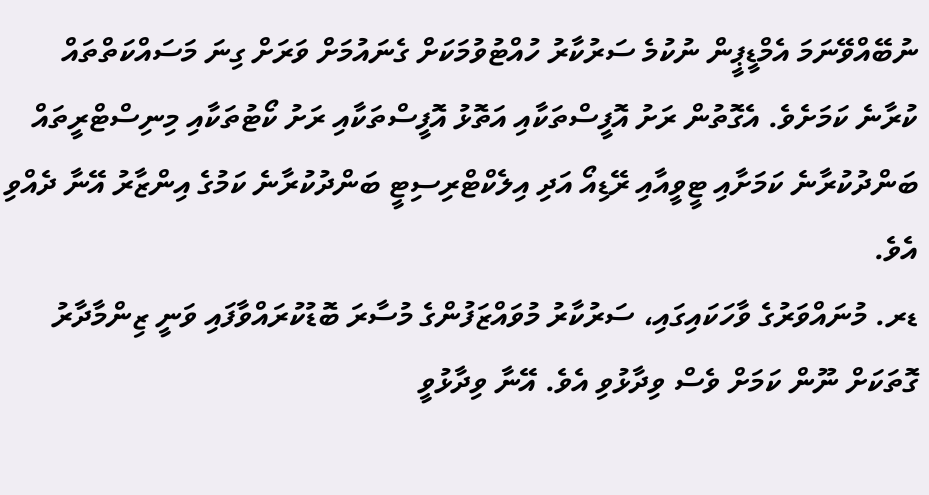ނުބޭއްވޭނަމަ އެމްޑީޕީން ނުކުމެ ސަރުކާރު ހުއްޓުވުމަކަށް ގެނައުމަށް ވަރަށް ގިނަ މަސައްކަތްތައް ކުރާނެ ކަމަށެވެ. އެގޮތުން ރަށު އޮފީސްތަކާއި އަތޮޅު އޮފީސްތަކާއި ރަށު ކޯޓުތަކާއި މިނިސްޓްރީތައް ބަންދުކުރާނެ ކަމަށާއި ޓީވީއާއި ރޭޑިއޯ އަދި އިލެކްޓްރިސިޓީ ބަންދުކުރާނެ ކަމުގެ އިންޒާރު އޭނާ ދެއްވި އެވެ.
ޑރ. މުނައްވަރުގެ ވާހަކައިގައި، ސަރުކާރު މުވައްޒަފުންގެ މުސާރަ ބޮޑުކުރައްވާފައި ވަނީ ޒިންމާދާރު ގޮތަކަށް ނޫން ކަމަށް ވެސް ވިދާޅުވި އެވެ. އޭނާ ވިދާޅުވީ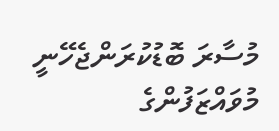މުސާރަ ބޮޑުކުރަންޖެހޭނީ މުވައްޒަފުންގެ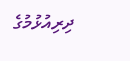ދިރިއުޅުމުގެ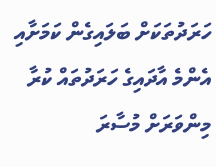ހަރަދުތަކަށް ބަލައިގެން ކަމަށާއި އެންމެ އާދައިގެ ހަރަދުތައް ކުރާ މިންވަރަށް މުސާރަ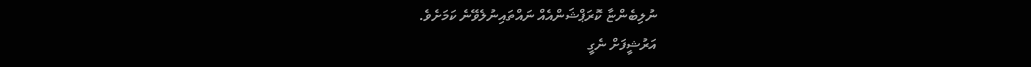ނުލިބެންޏާ ކޮރަޕްޝަންއެއް ނައްތައިނުލެވޭނެ ކަމަށެވެ.
އަރުޝީފަށް ނެގީ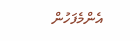އެންމެފަހުން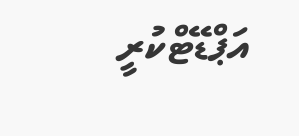އަޕްޑޭޓްކުރީ